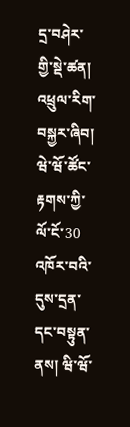དྲ་བཤེར་གྱི་སྡེ་ཚན།
འཕྲུལ་རིག་བསྐྱར་ཞིབ།
ཝེ་ཝོ་ཚོང་རྟགས་ཀྱི་ལོ་ངོ་30 འཁོར་བའི་དུས་དྲན་དང་བསྟུན་ནས། ཝི་ཝོ་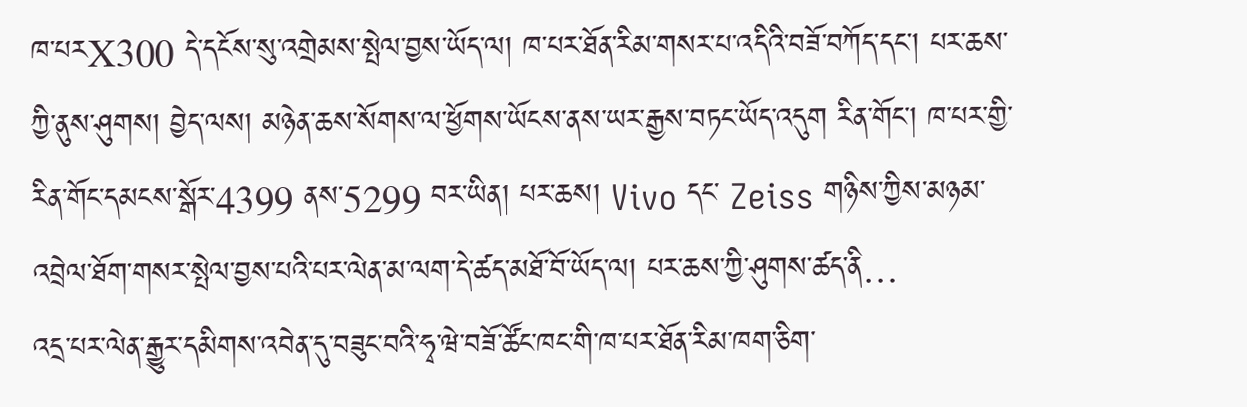ཁ་པརX300 དེ་དངོས་སུ་འགྲེམས་སྤེལ་བྱས་ཡོད་ལ། ཁ་པར་ཐོན་རིམ་གསར་པ་འདིའི་བཟོ་བཀོད་དང་། པར་ཆས་ཀྱི་ནུས་ཤུགས། བྱེད་ལས། མཉེན་ཆས་སོགས་ལ་ཕྱོགས་ཡོངས་ནས་ཡར་རྒྱས་བཏང་ཡོད་འདུག རིན་གོང་། ཁ་པར་གྱི་རིན་གོང་དམངས་སྒོར་4399 ནས་5299 བར་ཡིན། པར་ཆས། Vivo དང་ Zeiss གཉིས་ཀྱིས་མཉམ་འབྲེལ་ཐོག་གསར་སྤེལ་བྱས་པའི་པར་ལེན་མ་ལག་དེ་ཚད་མཐོ་བོ་ཡོད་ལ། པར་ཆས་ཀྱི་ཤུགས་ཚད་ནི…
འདྲ་པར་ལེན་རྒྱུར་དམིགས་འབེན་དུ་བཟུང་བའི་ཧྭ་ཝེ་བཟོ་ཚོང་ཁང་གི་ཁ་པར་ཐོན་རིམ་ཁག་ཅིག་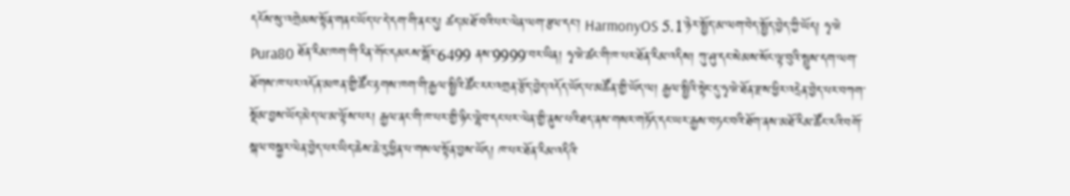དངོས་སུ་འགྲེམས་སྟོན་གནང་ཡོད་པ་དེ་དག་གི་ནང་དུ། ཚད་མཐོ་བའི་པར་ལེན་ལག་རྩལ་དང་། HarmonyOS 5.1་ཉེར་སྤྱོད་མ་ལག་བེད་སྤྱོད་བྱེད་ཀྱི་ཡོད། ཧྭ་ཝེ Pura80 ཐོན་རིམ་ཁག་གི་རིན་གོང་དམངས་སྒོར་6499 ནས་9999་བར་ཡིན། ཧྭ་ཝེ་ཚང་གི་ཁ་པར་ཐོན་རིམ་འདིས། ཀུ་ཤུ་དང་སེམས་སོང་ལྟ་བུའི་སྤུས་དག་ལག་ཐོགས་ཁ་པར་འདོན་མཁན་གྱི་ཚོང་རྟགས་ཁག་གི་རྒྱལ་སྤྱིའི་ཚོང་རར་འགྲན་རྩོད་བྱེད་འདོད་ཡོད་པ་མཚོན་གྱི་ཡོད་ལ། རྒྱལ་སྤྱིའི་སྟེང་དུ་ཧྭ་ཝེ་ཐོན་རྫས་ཕྱིར་འདྲེན་བྱེད་པར་བཀག་སྡོམ་བྱས་ཡོད་མེད་ལ་མ་ལྟོས་པར། རྒྱལ་ནང་གི་ཁ་པར་གྱི་ཉིང་ལྷེབ་དང་པར་ལེན་གྱི་ནུས་པའི་ཐད་ནས་གསར་གཏོད་དང་ཡར་རྒྱས་བཏང་བའི་ཐོག་ནས་མཐོ་རིམ་ཚོང་རའི་བགོ་སྐལ་བསྐྱར་ལེན་བྱེད་པར་ཡིད་ཆེས་ཆེ་རུ་ཕྱིན་པ་གསལ་སྟོན་བྱས་ཡོད། ཁ་པར་ཐོན་རིམ་འདིའི་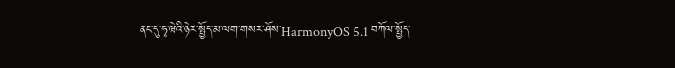ནང་དུ་ཧྭ་ཝེའི་ཉེར་སྤྱོད་མ་ལག་གསར་ཤོས་HarmonyOS 5.1 བཀོལ་སྤྱོད་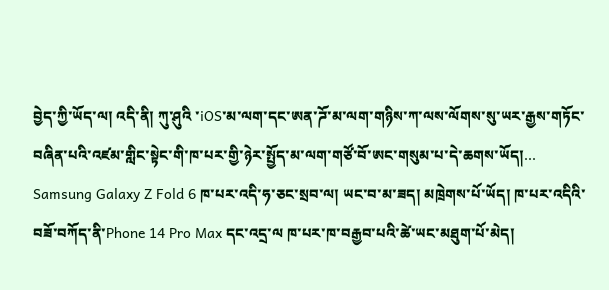བྱེད་ཀྱི་ཡོད་ལ། འདི་ནི། ཀུ་ཤུའི ་iOS་མ་ལག་དང་ཨན་ཌོ་མ་ལག་གཉིས་ཀ་ལས་ལོགས་སུ་ཡར་རྒྱས་གཏོང་བཞིན་པའི་འཛམ་གླིང་སྟེང་གི་ཁ་པར་གྱི་ཉེར་སྤྱོད་མ་ལག་གཙོ་བོ་ཨང་གསུམ་པ་དེ་ཆགས་ཡོད།…
Samsung Galaxy Z Fold 6 ཁ་པར་འདི་ཧ་ཅང་སྲབ་ལ། ཡང་བ་མ་ཟད། མཁྲེགས་པོ་ཡོད། ཁ་པར་འདིའི་བཟོ་བཀོད་ནི་Phone 14 Pro Max དང་འདྲ་ལ ཁ་པར་ཁ་བརྒྱབ་པའི་ཚེ་ཡང་མཐུག་པོ་མེད།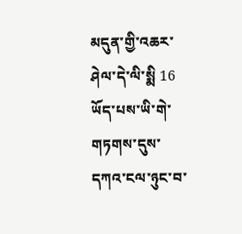མདུན་གྱི་འཆར་ཤེལ་དེ་ལི་སྨི 16 ཡོད་པས་ཡི་གེ་གཏགས་དུས་དཀའ་ངལ་ཉུང་བ་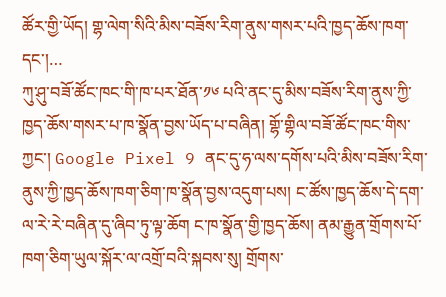ཚོར་གྱི་ཡོད། གྷ་ལེག་སིའི་མིས་བཟོས་རིག་ནུས་གསར་པའི་ཁྱད་ཆོས་ཁག་དང་།…
ཀུ་ཤུ་བཟོ་ཚོང་ཁང་གི་ཁ་པར་ཐོན་༡༦ པའི་ནང་དུ་མིས་བཟོས་རིག་ནུས་ཀྱི་ཁྱད་ཆོས་གསར་པ་ཁ་སྣོན་བྱས་ཡོད་པ་བཞིན། གྷོ་གྷིལ་བཟོ་ཚོང་ཁང་གིས་ཀྱང་། Google Pixel 9 ནང་དུ་ཧ་ལས་དགོས་པའི་མིས་བཟོས་རིག་ནུས་ཀྱི་ཁྱད་ཆོས་ཁག་ཅིག་ཁ་སྣོན་བྱས་འདུག་པས། ང་ཚོས་ཁྱད་ཆོས་དེ་དག་ལ་རེ་རེ་བཞིན་དུ་ཞིབ་ཏུ་ལྟ་ཆོག ང་ཁ་སྣོན་གྱི་ཁྱད་ཆོས། ནམ་རྒྱུན་གྲོགས་པོ་ཁག་ཅིག་ཡུལ་སྐོར་ལ་འགྲོ་བའི་སྐབས་སུ། གྲོགས་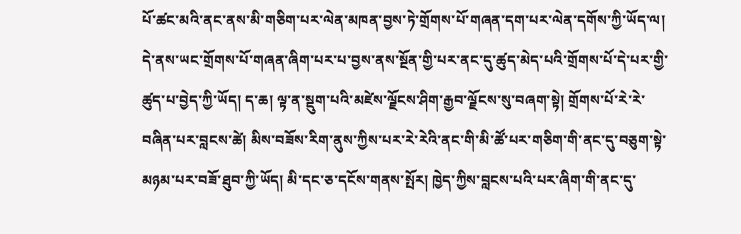པོ་ཚང་མའི་ནང་ནས་མི་གཅིག་པར་ལེན་མཁན་བྱས་ཏེ་གྲོགས་པོ་གཞན་དག་པར་ལེན་དགོས་ཀྱི་ཡོད་ལ། དེ་ནས་ཡང་གྲོགས་པོ་གཞན་ཞིག་པར་པ་བྱས་ནས་སྔོན་གྱི་པར་ནང་དུ་ཚུད་མེད་པའི་གྲོགས་པོ་དེ་པར་གྱི་ཚུད་པ་བྱེད་ཀྱི་ཡོད། ད་ཆ། ལྟ་ན་སྡུག་པའི་མཛེས་ལྗོངས་ཤིག་རྒྱབ་ལྗོངས་སུ་བཞག་སྟེ། གྲོགས་པོ་རེ་རེ་བཞིན་པར་བླངས་ཚེ། མིས་བཟོས་རིག་ནུས་ཀྱིས་པར་རེ་རེའི་ནང་གི་མི་ཚོ་པར་གཅིག་གི་ནང་དུ་བཅུག་སྟེ་མཉམ་པར་བཟོ་ཐུབ་ཀྱི་ཡོད། མི་དང་ཅ་དངོས་གནས་སྤོར། ཁྱེད་ཀྱིས་བླངས་པའི་པར་ཞིག་གི་ནང་དུ་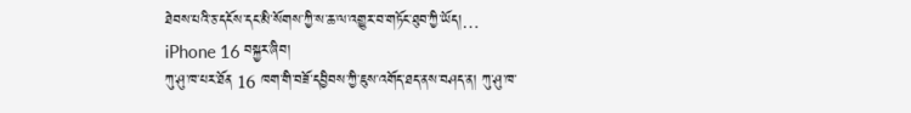ཐེབས་པའི་ཅ་དངོས་དང་མི་སོགས་ཀྱི་ས་ཆ་ལ་འགྱུར་བ་གཏོང་ཐུབ་ཀྱི་ཡོད།…
iPhone 16 བསྐྱར་ཞིབ།
ཀུ་ཤུ་ཁ་པར་ཐོན 16 ཁག་གི་བཟོ་དབྱིབས་ཀྱི་ཇུས་འགོད་ཐད་ནས་བཤད་ན། ཀུ་ཤུ་ཁ་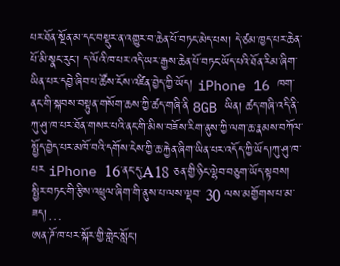པར་ཐོན་སྔོན་མ་དང་བསྡུར་ན་འགྱུར་བ་ཆེན་པོ་བཏང་མེད་པས། དེ་ཙམ་ཁྱད་པར་ཆེན་པོ་མི་སྣང་རུང་། ད་ལོའི་ཁ་པར་འདི་ཡར་རྒྱས་ཆེན་པོ་བཏང་ཡོད་པའི་ཐོན་རིམ་ཞིག་ཡིན་པར་དབྱེ་ཞིབ་པ་ཚོས་ངོས་འཛིན་བྱེད་ཀྱི་ཡོད། iPhone 16 ཁག་ནང་གི་སྐབས་བསྟུན་གསོག་ཆས་ཀྱི་ཚད་གཞི་ནི 8GB ཡིན། ཚད་གཞི་འདི་ནི་ཀུ་ཤུ་ཁ་པར་ཐོན་གསར་པའི་ནང་གི་མིས་བཟོས་རིག་ནུས་ཀྱི་ལག་ཆ་རྣམས་བཀོལ་སྤྱོད་བྱེད་པར་མཁོ་བའི་དགོས་ངེས་ཀྱི་ཆ་རྐྱེན་ཞིག་ཡིན་པར་འདོད་ཀྱི་ཡོད།ཀུ་ཤུ་ཁ་པར iPhone 16་ནང་དུ་A18 ཅན་གྱི་ཉིང་ལྷེབ་བཅུག་ཡོད་སྟབས། སྤྱིར་བཏང་གི་རྩིས་འཕྲུལ་ཞིག་གི་ནུས་པ་ལས་ལྡབ་ 30 ལས་མགྱོགས་པ་མ་ཟད།…
ཨན་ཌོ་ཁ་པར་སྐོར་གྱི་གླེང་སློང་།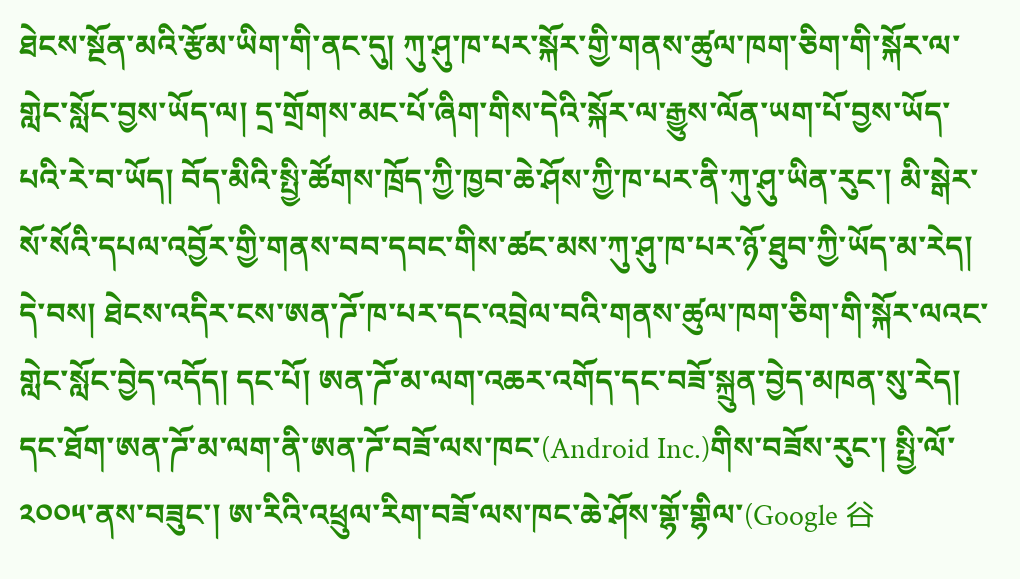ཐེངས་སྔོན་མའི་རྩོམ་ཡིག་གི་ནང་དུ། ཀུ་ཤུ་ཁ་པར་སྐོར་གྱི་གནས་ཚུལ་ཁག་ཅིག་གི་སྐོར་ལ་གླེང་སློང་བྱས་ཡོད་ལ། དྲ་གྲོགས་མང་པོ་ཞིག་གིས་དེའི་སྐོར་ལ་རྒྱུས་ལོན་ཡག་པོ་བྱས་ཡོད་པའི་རེ་བ་ཡོད། བོད་མིའི་སྤྱི་ཚོགས་ཁྲོད་ཀྱི་ཁྱབ་ཆེ་ཤོས་ཀྱི་ཁ་པར་ནི་ཀུ་ཤུ་ཡིན་རུང་། མི་སྒེར་སོ་སོའི་དཔལ་འབྱོར་གྱི་གནས་བབ་དབང་གིས་ཚང་མས་ཀུ་ཤུ་ཁ་པར་ཉོ་ཐུབ་ཀྱི་ཡོད་མ་རེད། དེ་བས། ཐེངས་འདིར་ངས་ཨན་ཌོ་ཁ་པར་དང་འབྲེལ་བའི་གནས་ཚུལ་ཁག་ཅིག་གི་སྐོར་ལའང་གླེང་སློང་བྱེད་འདོད། དང་པོ། ཨན་ཌོ་མ་ལག་འཆར་འགོད་དང་བཟོ་སྐྲུན་བྱེད་མཁན་སུ་རེད། དང་ཐོག་ཨན་ཌོ་མ་ལག་ནི་ཨན་ཌོ་བཟོ་ལས་ཁང་(Android Inc.)གིས་བཟོས་རུང་། སྤྱི་ལོ་༢༠༠༥་ནས་བཟུང་། ཨ་རིའི་འཕྲུལ་རིག་བཟོ་ལས་ཁང་ཆེ་ཤོས་གྷོ་གྷིལ་(Google 谷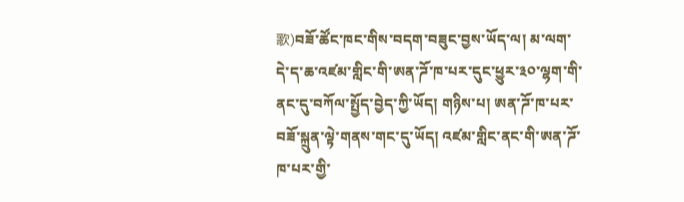歌)བཟོ་ཚོང་ཁང་གིས་བདག་བཟུང་བྱས་ཡོད་ལ། མ་ལག་དེ་ད་ཆ་འཛམ་གླིང་གི་ཨན་ཌོ་ཁ་པར་དུང་ཕྱུར་༣༠་ལྷག་གི་ནང་དུ་བཀོལ་སྤྱོད་བྱེད་ཀྱི་ཡོད། གཉིས་པ། ཨན་ཌོ་ཁ་པར་བཟོ་སྐྲུན་ལྟེ་གནས་གང་དུ་ཡོད། འཛམ་གླིང་ནང་གི་ཨན་ཌོ་ཁ་པར་གྱི་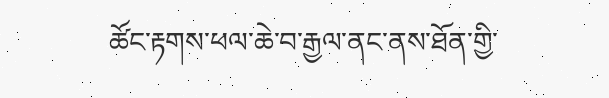ཚོང་རྟགས་ཕལ་ཆེ་བ་རྒྱལ་ནང་ནས་ཐོན་གྱི་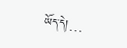ཡོད་དེ།…